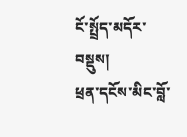ངོ་སྤྲོད་མདོར་བསྡུས།
ཕྲན་དངོས་མིང་བློ་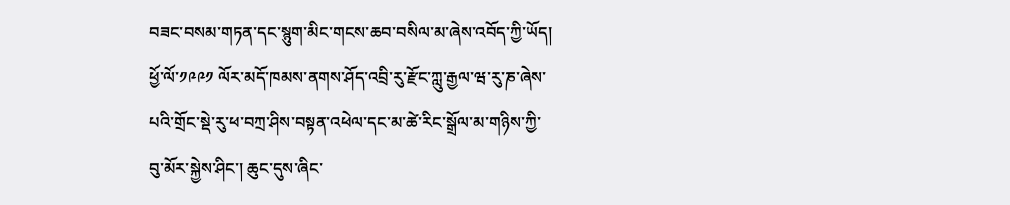བཟང་བསམ་གཏན་དང་སྙུག་མིང་གངས་ཆབ་བསིལ་མ་ཞེས་འབོད་ཀྱི་ཡོད།
ཕྱོ་ལོ་༡༩༩༡ ལོར་མདོ་ཁམས་ནགས་ཤོད་འབྲི་རུ་རྫོང་ཀླུ་རྒྱལ་ཝ་རུ་ཎ་ཞེས་པའི་གྲོང་སྡེ་རུ་ཕ་བཀྲ་ཤིས་བསྟན་འཕེལ་དང་མ་ཚེ་རིང་སྒྲོལ་མ་གཉིས་ཀྱི་བུ་མོར་སྐྱེས་ཤིང་། ཆུང་དུས་ཞིང་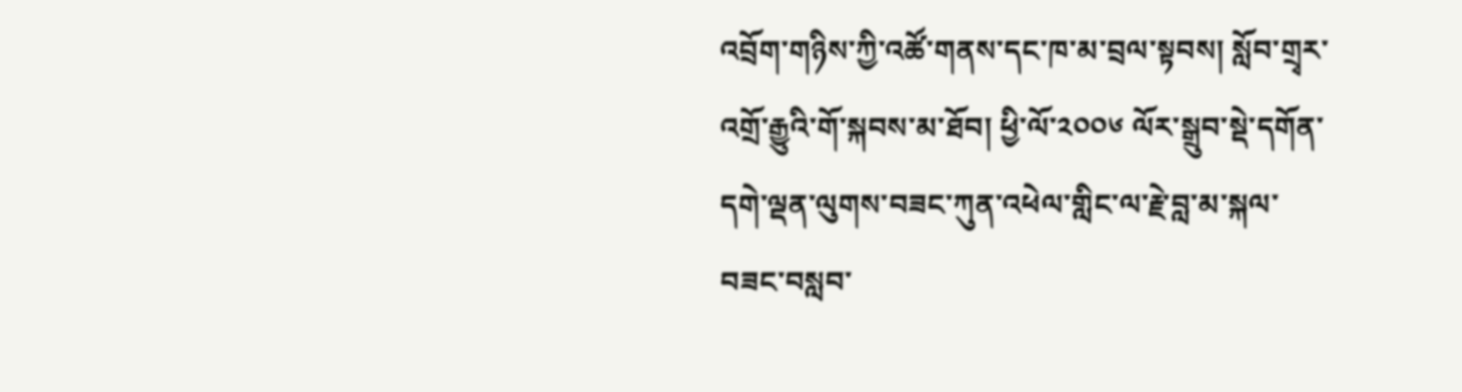འབྲོག་གཉིས་ཀྱི་འཚོ་གནས་དང་ཁ་མ་བྲལ་སྟབས། སློབ་གྲྭར་འགྲོ་རྒྱུའི་གོ་སྐབས་མ་ཐོབ། ཕྱི་ལོ་༢༠༠༦ ལོར་སྒྲུབ་སྡེ་དགོན་དགེ་ལྡན་ལུགས་བཟང་ཀུན་འཕེལ་གླིང་ལ་རྗེ་བླ་མ་སྐལ་བཟང་བསླབ་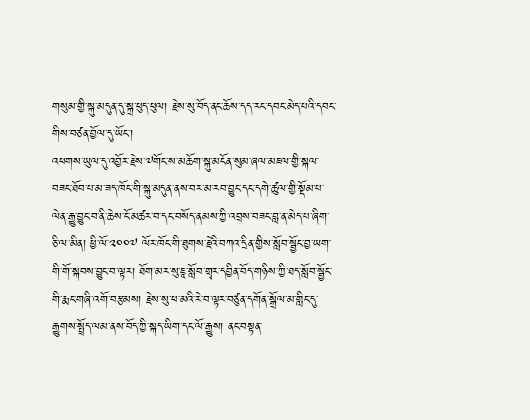གསུམ་གྱི་སྐུ་མདུན་དུ་སྐྲ་ཕུད་ཕུལ། རྗེས་སུ་བོད་ནང་ཆོས་དད་རང་དབང་མེད་པའི་དབང་གིས་བཙན་བྱོལ་དུ་ཡོང་།
འཕགས་ཡུལ་དུ་འབྱོར་རྗེས་༧གོང་ས་མཆོག་སྐུ་མངོན་སུམ་ཞལ་མཇལ་གྱི་སྐལ་བཟང་ཐོབ་པ་མ་ཟད་ཁོང་གི་སྐུ་མདུན་ནས་བར་མ་རབ་བྱུང་དང་དགེ་ཚུལ་གྱི་སྡོམ་པ་ལེན་རྒྱུ་བྱུང་བ་ནི་ཆེས་ངོ་མཚར་བ་དང་བསོད་ནམས་ཀྱི་འབྲས་བཟང་བླ་ན་མེད་པ་ཞིག་ཅི་ལ་མིན། ཕྱི་ལོ་༢༠༠༧ ལོར་ཁོང་གི་ཐུགས་རྗེའི་བཀའ་དྲིན་གྱིས་སློབ་སྦྱོང་བྱ་ཡག་གི་གོ་སྐབས་བྱུང་བ་ལྟར། ཐོག་མར་སུ་ཇཱ་སློབ་གྲྭར་དབྱིན་བོད་གཉིས་ཀྱི་ཐད་སློབ་སྦྱོང་གི་རྨང་གཞི་འགོ་བརྩམས། རྗེས་སུ་ཕ་མའི་རེ་བ་ལྟར་བཙུན་དགོན་སྒྲོལ་མ་གླིང་དུ་རྒྱུགས་སྤྲོད་ལམ་ནས་བོད་ཀྱི་སྐད་ཡིག་དང་ལོ་རྒྱུས། ནང་བསྟན་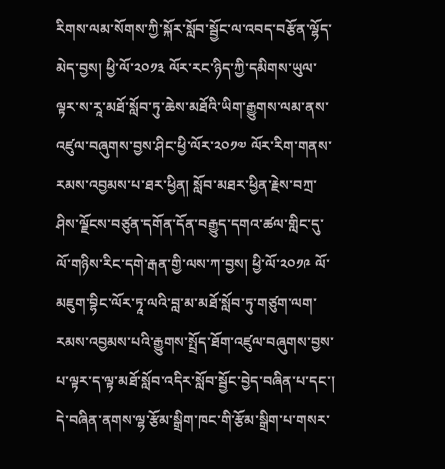རིགས་ལམ་སོགས་ཀྱི་སྐོར་སློབ་སྦྱོང་ལ་འབད་བརྩོན་ལྷོད་མེད་བྱས། ཕྱི་ལོ་༢༠༡༣ ལོར་རང་ཉིད་ཀྱི་དམིགས་ཡུལ་ལྟར་ས་རཱ་མཐོ་སློབ་ཏུ་ཆེས་མཐོའི་ཡིག་རྒྱུགས་ལམ་ནས་འཛུལ་བཞུགས་བྱས་ཤིང་ཕྱི་ལོར་༢༠༡༧ ལོར་རིག་གནས་རམས་འབྱམས་པ་ཐར་ཕྱིན། སློབ་མཐར་ཕྱིན་རྗེས་བཀྲ་ཤིས་ལྗོངས་བཙུན་དགོན་དོན་བརྒྱུད་དགའ་ཚལ་གླིང་དུ་ལོ་གཉིས་རིང་དགེ་རྒན་གྱི་ལས་ཀ་བྱས། ཕྱི་ལོ་༢༠༡༩ ལོ་མཇུག་བྷིང་ལོར་ཏཱ་ལའི་བླ་མ་མཐོ་སློབ་ཏུ་གཙུག་ལག་རམས་འབྱམས་པའི་རྒྱུགས་སྤྲོད་ཐོག་འཛུལ་བཞུགས་བྱས་པ་ལྟར་ད་ལྟ་མཐོ་སློབ་འདིར་སློབ་སྦྱོང་བྱེད་བཞིན་པ་དང་། དེ་བཞིན་ནགས་ལྷ་རྩོམ་སྒྲིག་ཁང་གི་རྩོམ་སྒྲིག་པ་གསར་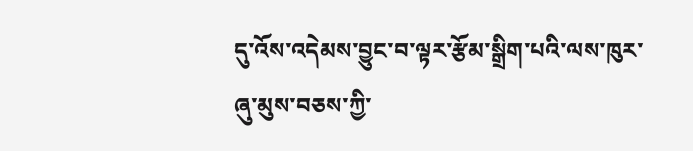དུ་འོས་འདེམས་བྱུང་བ་ལྟར་རྩོམ་སྒྲིག་པའི་ལས་ཁུར་ཞུ་མུས་བཅས་ཀྱི་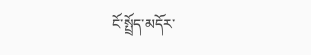ངོ་སྤྲོད་མདོར་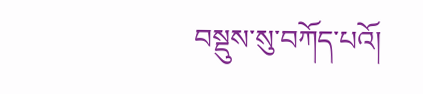བསྡུས་སུ་བཀོད་པའོ།